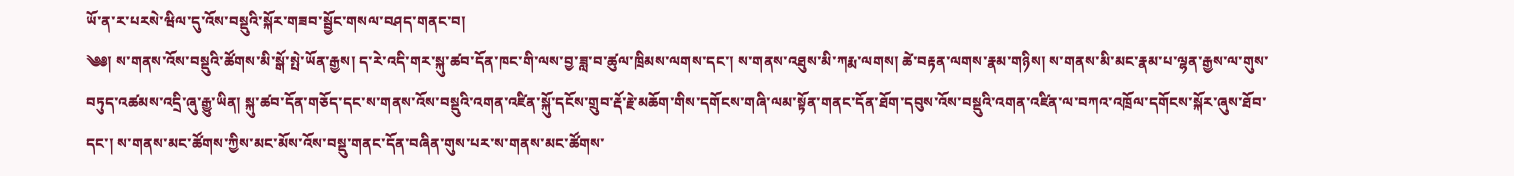ཡོ་ན་ར་པརསེ་ཝིལ་དུ་འོས་བསྡུའི་སྐོར་གཟབ་སྦྱོང་གསལ་བཤད་གནང་བ།
༄༅། ས་གནས་འོས་བསྡུའི་ཚོགས་མི་སྒོ་སྤེ་ཡོན་རྒྱས། ད་རེ་འདི་གར་སྐུ་ཚབ་དོན་ཁང་གི་ལས་བྱ་ཟླ་བ་ཚུལ་ཁྲིམས་ལགས་དང་། ས་གནས་འཐུས་མི་ཀརྨ་ལགས། ཚེ་བརྟན་ལགས་རྣམ་གཉིས། ས་གནས་མི་མང་རྣམ་པ་ལྷན་རྒྱས་ལ་གུས་བཏུད་འཚམས་འདྲི་ཞུ་རྒྱུ་ཡིན། སྐུ་ཚབ་དོན་གཅོད་དང་ས་གནས་འོས་བསྡུའི་འགན་འཛིན་སྐོུ་དངོས་གྲུབ་རྡོ་རྗེ་མཆོག་གིས་དགོངས་གཞི་ལམ་སྟོན་གནང་དོན་ཐོག་དབུས་འོས་བསྡུའི་འགན་འཛིན་ལ་བཀའ་འཁྲོལ་དགོངས་སྐོར་ཞུས་ཐོབ་དང་། ས་གནས་མང་ཚོགས་ཀྱིས་མང་མོས་འོས་བསྡུ་གནང་དོན་བཞིན་གུས་པར་ས་གནས་མང་ཚོགས་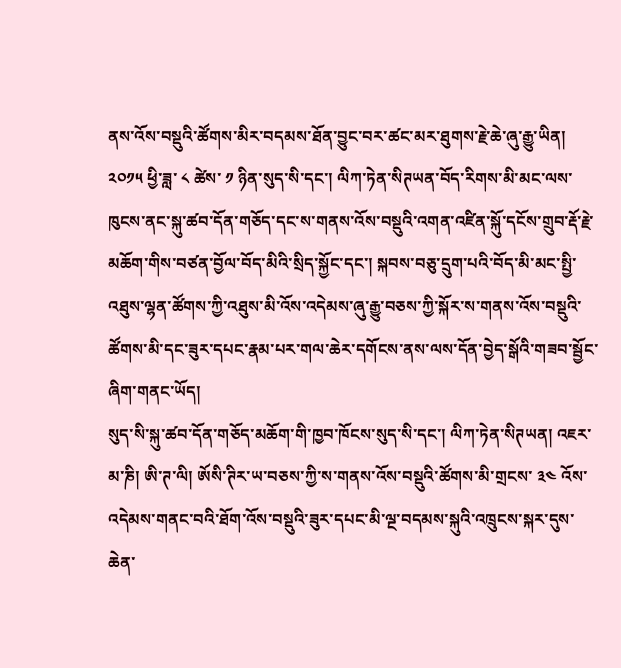ནས་འོས་བསྡུའི་ཚོགས་མིར་བདམས་ཐོན་བྱུང་བར་ཚང་མར་ཐུགས་རྗེ་ཆེ་ཞུ་རྒྱུ་ཡིན།
༢༠༡༥ ཕྱི་ཟླ་ ༨ ཚེས་ ༡ ཉིན་སུད་སི་དང་། ལིཀ་ཏེན་སིཊཡན་བོད་རིགས་མི་མང་ལས་ཁུངས་ནང་སྐུ་ཚབ་དོན་གཅོད་དང་ས་གནས་འོས་བསྡུའི་འགན་འཛིན་སྐོུ་དངོས་གྲུབ་རྡོ་རྗེ་མཆོག་གིས་བཙན་བྱོལ་བོད་མིའི་སྲིད་སྐྱོང་དང་། སྐབས་བཅུ་དྲུག་པའི་བོད་མི་མང་སྤྱི་འཐུས་ལྷན་ཚོགས་ཀྱི་འཐུས་མི་འོས་འདེམས་ཞུ་རྒྱུ་བཅས་ཀྱི་སྐོར་ས་གནས་འོས་བསྡུའི་ཚོགས་མི་དང་ཟུར་དཔང་རྣམ་པར་གལ་ཆེར་དགོངས་ནས་ལས་དོན་བྱེད་སྒོའི་གཟབ་སྦྱོང་ཞིག་གནང་ཡོད།
སུད་སི་སྐུ་ཚབ་དོན་གཅོད་མཆོག་གི་ཁྱབ་ཁོངས་སུད་སི་དང་། ལིཀ་ཏེན་སིཊཡན། འཇར་མ་ཎི། ཨི་ཊ་ལི། ཨོསི་ཊིར་ཡ་བཅས་ཀྱི་ས་གནས་འོས་བསྡུའི་ཚོགས་མི་གྲངས་ ༣༤ འོས་འདེམས་གནང་བའི་ཐོག་འོས་བསྡུའི་ཟུར་དཔང་མི་ལྔ་བདམས་སྐུའི་འཁྲུངས་སྐར་དུས་ཆེན་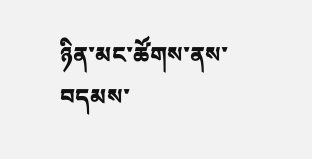ཉིན་མང་ཚོགས་ནས་བདམས་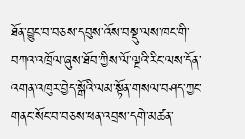ཐོན་བྱུང་བ་བཅས་དབུས་འོས་བསྡུ་ལས་ཁང་གི་བཀའ་འཁྲོལ་ཞུས་ཐོབ་ཀྱིས་ལོ་ལྔའི་རིང་ལས་དོན་འགན་འཁུར་བྱེད་སྒོའི་ལམ་སྟོན་གསལ་བཤད་ཀྱང་གནང་སོང་བ་བཅས་ཕན་འབྲས་དགེ་མཚན་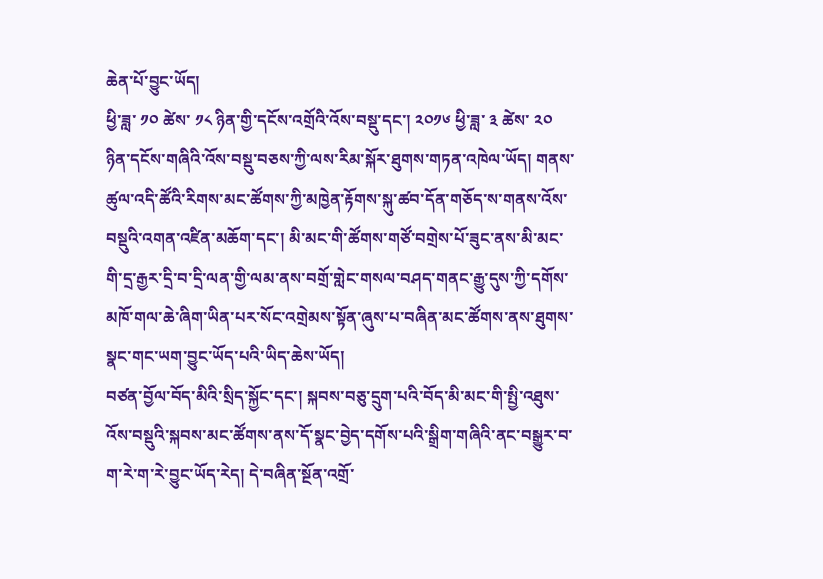ཆེན་པོ་བྱུང་ཡོད།
ཕྱི་ཟླ་ ༡༠ ཚེས་ ༡༨ ཉིན་གྱི་དངོས་འགྲོའི་འོས་བསྡུ་དང་། ༢༠༡༦ ཕྱི་ཟླ་ ༣ ཚེས་ ༢༠ ཉིན་དངོས་གཞིའི་འོས་བསྡུ་བཅས་ཀྱི་ལས་རིམ་སྐོར་ཐུགས་གཏན་འཁེལ་ཡོད། གནས་ཚུལ་འདི་ཚོའི་རིགས་མང་ཚོགས་ཀྱི་མཁྱེན་རྟོགས་སྐུ་ཚབ་དོན་གཅོད་ས་གནས་འོས་བསྡུའི་འགན་འཛིན་མཆོག་དང་། མི་མང་གི་ཚོགས་གཙོ་བགྲེས་པོ་ཟུང་ནས་མི་མང་གི་དྲ་རྒྱར་དྲི་བ་དྲི་ལན་གྱི་ལམ་ནས་བགྲོ་གླེང་གསལ་བཤད་གནང་རྒྱུ་དུས་ཀྱི་དགོས་མཁོ་གལ་ཆེ་ཞིག་ཡིན་པར་སོང་འགྲེམས་སྟོན་ཞུས་པ་བཞིན་མང་ཚོགས་ནས་ཐུགས་སྣང་གང་ཡག་བྱུང་ཡོད་པའི་ཡིད་ཆེས་ཡོད།
བཙན་བྱོལ་བོད་མིའི་སྲིད་སྐྱོང་དང་། སྐབས་བཅུ་དྲུག་པའི་བོད་མི་མང་གི་སྤྱི་འཐུས་འོས་བསྡུའི་སྐབས་མང་ཚོགས་ནས་དོ་སྣང་བྱེད་དགོས་པའི་སྒྲིག་གཞིའི་ནང་བསྒྱུར་བ་ག་རེ་ག་རེ་བྱུང་ཡོད་རེད། དེ་བཞིན་སྔོན་འགྲོ་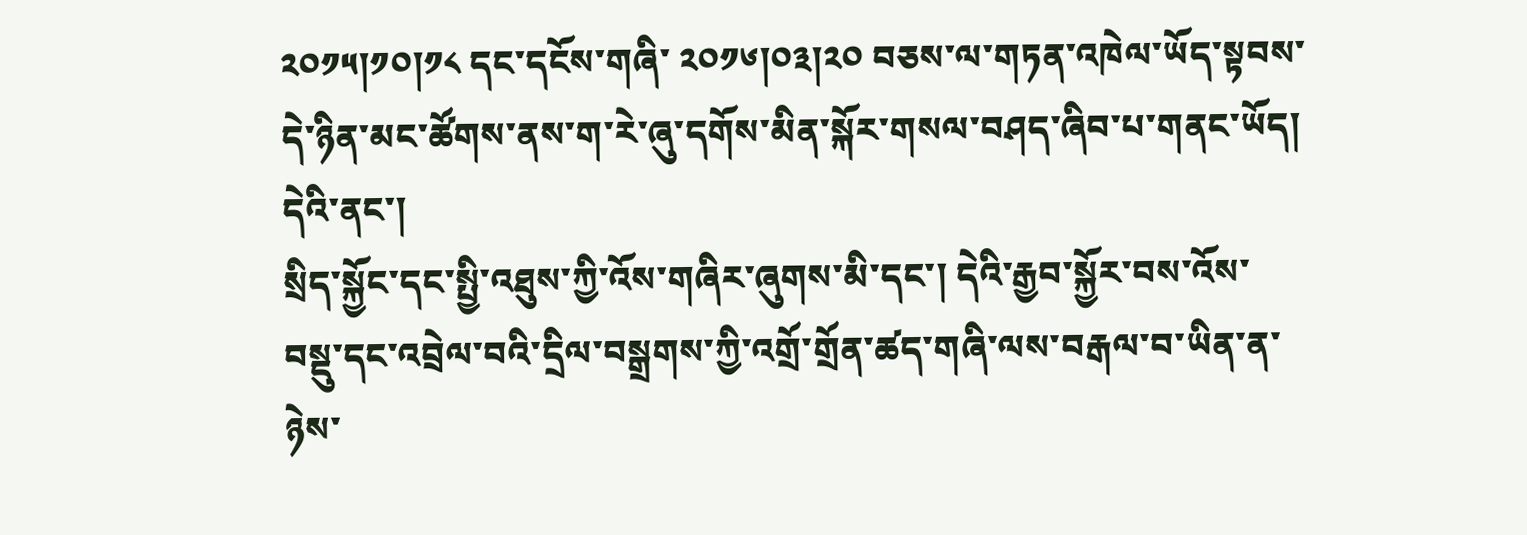༢༠༡༥།༡༠།༡༨ དང་དངོས་གཞི་ ༢༠༡༦།༠༣།༢༠ བཅས་ལ་གཏན་འཁེལ་ཡོད་སྟབས་དེ་ཉིན་མང་ཚོགས་ནས་ག་རེ་ཞུ་དགོས་མིན་སྐོར་གསལ་བཤད་ཞིབ་པ་གནང་ཡོད། དེའི་ནང་།
སྲིད་སྐྱོང་དང་སྤྱི་འཐུས་ཀྱི་འོས་གཞིར་ཞུགས་མི་དང་། དེའི་རྒྱབ་སྐྱོར་བས་འོས་བསྡུ་དང་འབྲེལ་བའི་དྲིལ་བསྒྲགས་ཀྱི་འགྲོ་གྲོན་ཚད་གཞི་ལས་བརྒལ་བ་ཡིན་ན་ཉེས་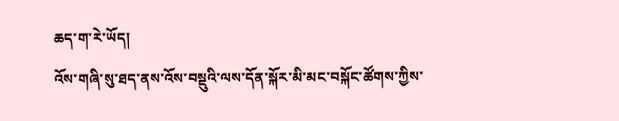ཆད་ག་རེ་ཡོད།
འོས་གཞི་སུ་ཐད་ནས་འོས་བསྡུའི་ལས་དོན་སྐོར་མི་མང་བསྐོང་ཚོགས་ཀྱིས་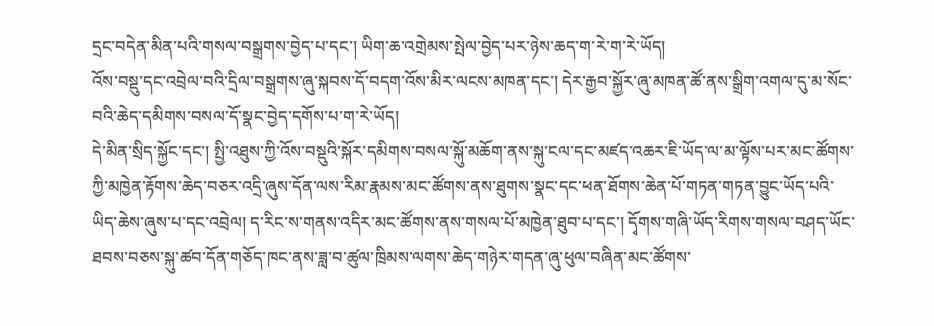དྲང་བདེན་མིན་པའི་གསལ་བསྒྲགས་བྱེད་པ་དང་། ཡིག་ཆ་འགྲེམས་སྤེལ་བྱེད་པར་ཉེས་ཆད་ག་རེ་ག་རེ་ཡོད།
འོས་བསྡུ་དང་འབྲེལ་བའི་དྲིལ་བསྒྲགས་ཞུ་སྐབས་དོ་བདག་འོས་མིར་ལངས་མཁན་དང་། དེར་རྒྱབ་སྐྱོར་ཞུ་མཁན་ཚོ་ནས་སྒྲིག་འགལ་དུ་མ་སོང་བའི་ཆེད་དམིགས་བསལ་དོ་སྣང་བྱེད་དགོས་པ་ག་རེ་ཡོད།
དེ་མིན་སྲིད་སྐྱོང་དང་། སྤྱི་འཐུས་ཀྱི་འོས་བསྡུའི་སྐོར་དམིགས་བསལ་སྐོུ་མཆོག་ནས་སྐུ་ངལ་དང་མཛད་འཆར་ཇི་ཡོད་ལ་མ་ལྟོས་པར་མང་ཚོགས་ཀྱི་མཁྱེན་རྟོགས་ཆེད་བཅར་འདྲི་ཞུས་དོན་ལས་རིམ་རྣམས་མང་ཚོགས་ནས་ཐུགས་སྣང་དང་ཕན་ཐོགས་ཆེན་པོ་གཏན་གཏན་བྱུང་ཡོད་པའི་ཡིད་ཆེས་ཞུས་པ་དང་འབྲེལ། ད་རིང་ས་གནས་འདིར་མང་ཚོགས་ནས་གསལ་པོ་མཁྱེན་ཐུབ་པ་དང་། དྭོགས་གཞི་ཡོད་རིགས་གསལ་བཤད་ཡོང་ཐབས་བཅས་སྐུ་ཚབ་དོན་གཅོད་ཁང་ནས་ཟླ་བ་ཚུལ་ཁྲིམས་ལགས་ཆེད་གཉེར་གདན་ཞུ་ཕུལ་བཞིན་མང་ཚོགས་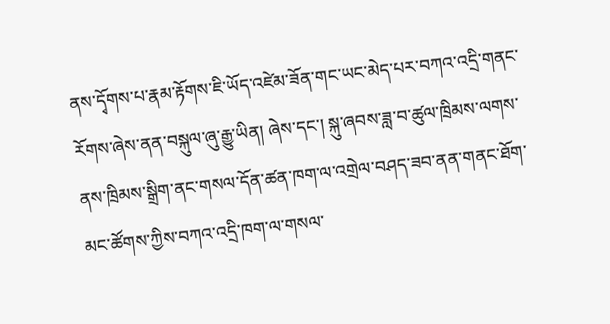ནས་དྭོགས་པ་རྣམ་རྟོགས་ཇི་ཡོད་འཛེམ་ཟོན་གང་ཡང་མེད་པར་བཀའ་འདྲི་གནང་རོགས་ཞེས་ནན་བསྐུལ་ཞུ་རྒྱུ་ཡིན། ཞེས་དང་། སྐུ་ཞབས་ཟླ་བ་ཚུལ་ཁྲིམས་ལགས་ནས་ཁྲིམས་སྒྲིག་ནང་གསལ་དོན་ཚན་ཁག་ལ་འགྲེལ་བཤད་ཟབ་ནན་གནང་ཐོག་མང་ཚོགས་ཀྱིས་བཀའ་འདྲི་ཁག་ལ་གསལ་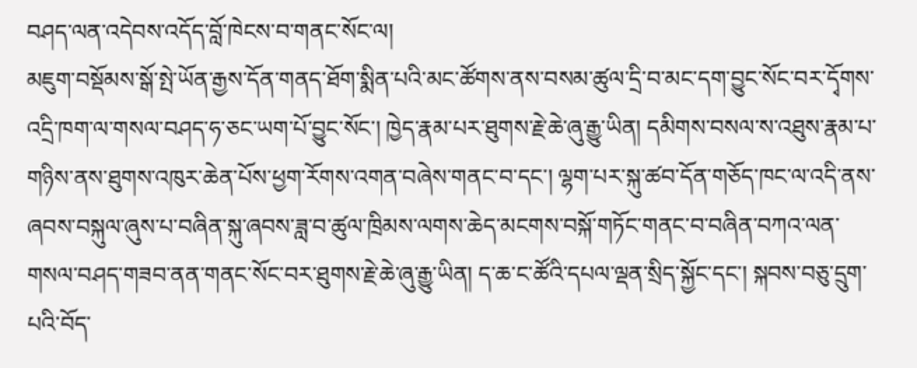བཤད་ལན་འདེབས་འདོད་བློ་ཁེངས་བ་གནང་སོང་ལ།
མཇུག་བསྡོམས་སྒོ་སྤེ་ཡོན་རྒྱས་དོན་གནད་ཐོག་སྨིན་པའི་མང་ཚོགས་ནས་བསམ་ཚུལ་དྲི་བ་མང་དག་བྱུང་སོང་བར་དྭོགས་འདྲི་ཁག་ལ་གསལ་བཤད་ཧ་ཅང་ཡག་པོ་བྱུང་སོང་། ཁྱེད་རྣམ་པར་ཐུགས་རྗེ་ཆེ་ཞུ་རྒྱུ་ཡིན། དམིགས་བསལ་ས་འཐུས་རྣམ་པ་གཉིས་ནས་ཐུགས་འཁུར་ཆེན་པོས་ཕྱག་རོགས་འགན་བཞེས་གནང་བ་དང་། ལྷག་པར་སྐུ་ཚབ་དོན་གཅོད་ཁང་ལ་འདི་ནས་ཞབས་བསྐུལ་ཞུས་པ་བཞིན་སྐུ་ཞབས་ཟླ་བ་ཚུལ་ཁྲིམས་ལགས་ཆེད་མངགས་བསྐོ་གཏོང་གནང་བ་བཞིན་བཀའ་ལན་གསལ་བཤད་གཟབ་ནན་གནང་སོང་བར་ཐུགས་རྗེ་ཆེ་ཞུ་རྒྱུ་ཡིན། ད་ཆ་ང་ཚོའི་དཔལ་ལྡན་སྲིད་སྐྱོང་དང་། སྐབས་བཅུ་དྲུག་པའི་བོད་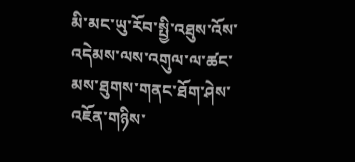མི་མང་ཡུ་རོབ་སྤྱི་འཐུས་འོས་འདེམས་ལས་འགུལ་ལ་ཚང་མས་ཐུགས་གནང་ཐོག་ཤེས་འཇོན་གཉིས་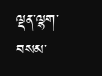ལྡན་ལྷག་བསམ་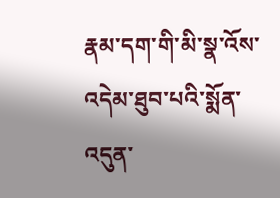རྣམ་དག་གི་མི་སྣ་འོས་འདེམ་ཐུབ་པའི་སྨོན་འདུན་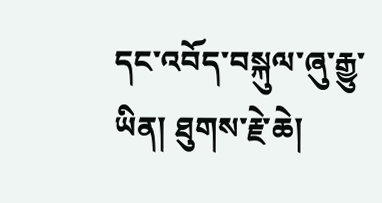དང་འབོད་བསྐུལ་ཞུ་རྒྱུ་ཡིན། ཐུགས་རྗེ་ཆེ།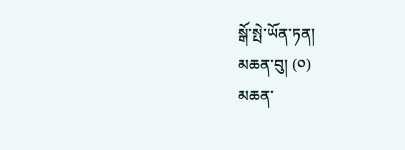སྒོ་སྤེ་ཡོན་ཏན།
མཆན་བུ། (༠)
མཆན་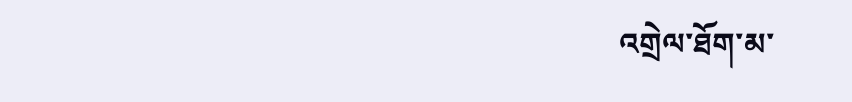འགྲེལ་ཐོག་མ་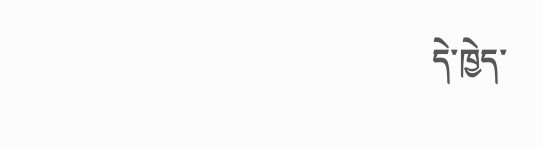དེ་ཁྱེད་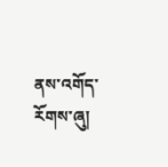ནས་འགོད་རོགས་ཞུ།